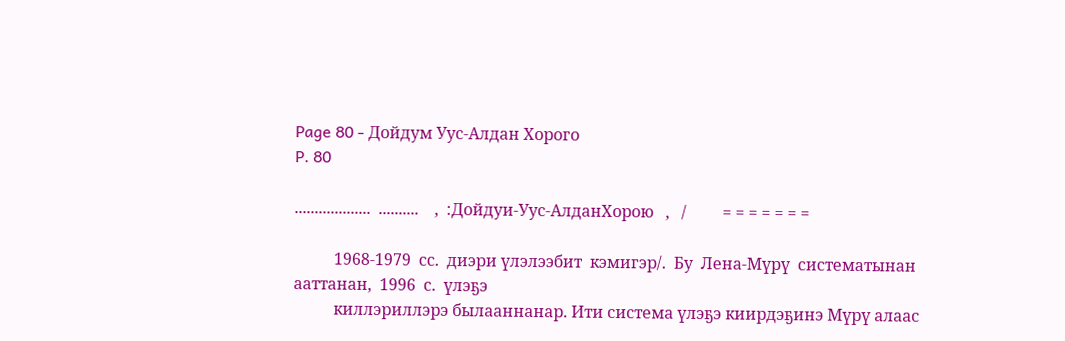Page 80 - Дойдум Уус-Алдан Хорого
P. 80

...................  ..........    ,  :Дойдуи-Уус-АлданХорою   ,   /         = = = = = = =

          1968-1979  сс.  диэри үлэлээбит  кэмигэр/.  Бу  Лена-Мүрү  систематынан  ааттанан,  1996  с.  үлэҕэ
          киллэриллэрэ былааннанар. Ити система үлэҕэ киирдэҕинэ Мүрү алаас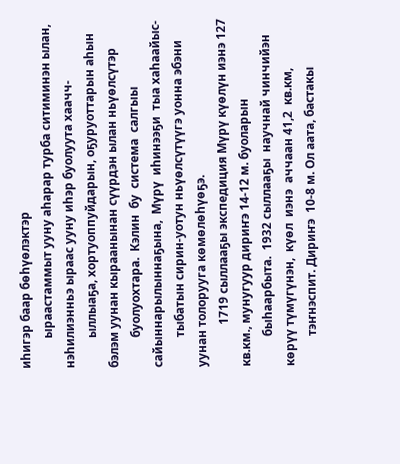иһигэр баар бөһүөлэктэр
          ыраастаммыт ууну аһарар турба ситиминэн ылан, нэһилиэнньэ ыраас ууну иһэр буолуута хаачч-
          ыллыаҕа, хортуоппуйдарын, оҕуруоттарын аһын бэлэм уунан кыраанынан сүүрдэн ылан ньүөлсүтэр
          буолуохтара.  Кэлин  бу  система  салгыы  сайыннарылыннаҕына,  Мүрү  иһинээҕи  тыа хаһаайыс-
          тыбатын сирин-уотун ньүөлсүтүүгэ уонна эбэни уунан толорууга көмөлөһүөҕэ.
              1719 сыллааҕы экспедиция Мүрү күөлүн иэнэ 127 кв.км., мунугуур дириҥэ 14-12 м. буоларын
          быһаарбыта.  1932 сыллааҕы  научнай чинчийэн  көрүү түмүгүнэн,  күөл  иэнэ  аччаан 41,2  кв.км,
          тэҥнэспит. Дириҥэ  10-8 м. Ол аата, бастакы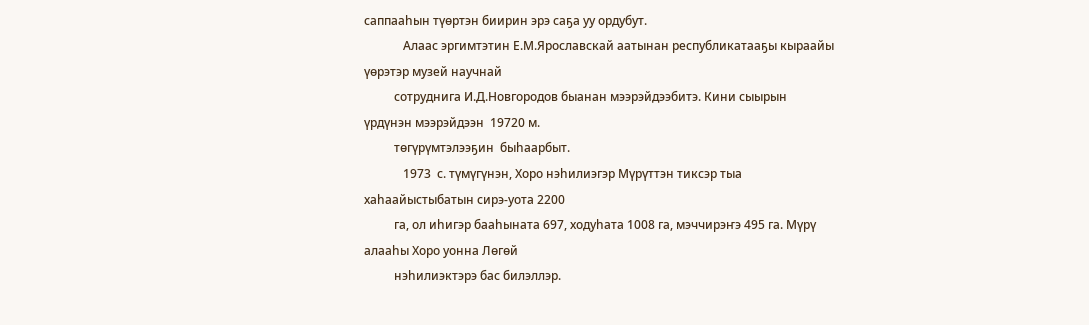саппааһын түөртэн биирин эрэ саҕа уу ордубут.
             Алаас эргимтэтин Е.М.Ярославскай аатынан республикатааҕы кыраайы үөрэтэр музей научнай
          сотруднига И.Д.Новгородов быанан мээрэйдээбитэ. Кини сыырын үрдүнэн мээрэйдээн  19720 м.
          төгүрүмтэлээҕин  быһаарбыт.
             1973  с. түмүгүнэн, Хоро нэһилиэгэр Мүрүттэн тиксэр тыа хаһаайыстыбатын сирэ-уота 2200
          га, ол иһигэр бааһыната 697, ходуһата 1008 га, мэччирэҥэ 495 га. Мүрү алааһы Хоро уонна Лөгөй
          нэһилиэктэрэ бас билэллэр.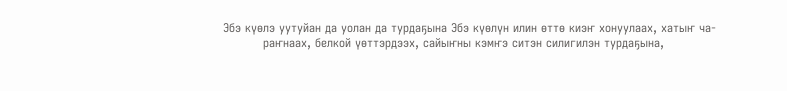Эбэ күөлэ уутуйан да уолан да турдаҕына Эбэ күөлүн илин өттө киэҥ хонуулаах, хатыҥ ча-
          раҥнаах, белкой үөттэрдээх, сайыҥны кэмҥэ ситэн силигилэн турдаҕына,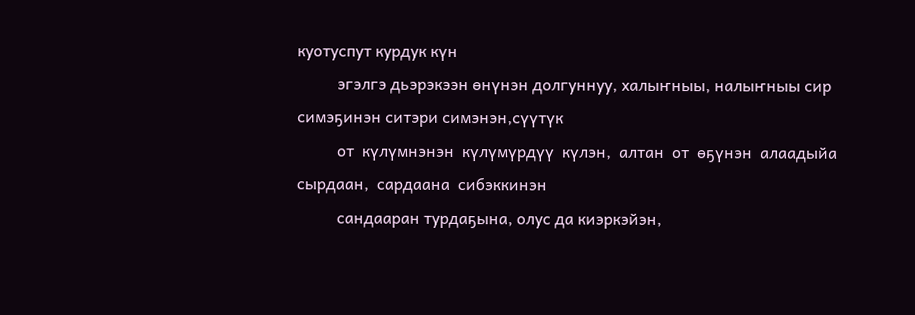куотуспут курдук күн
          эгэлгэ дьэрэкээн өнүнэн долгуннуу, халыҥныы, налыҥныы сир симэҕинэн ситэри симэнэн,сүүтүк
          от  күлүмнэнэн  күлүмүрдүү  күлэн,  алтан  от  өҕүнэн  алаадыйа  сырдаан,  сардаана  сибэккинэн
          сандааран турдаҕына, олус да киэркэйэн,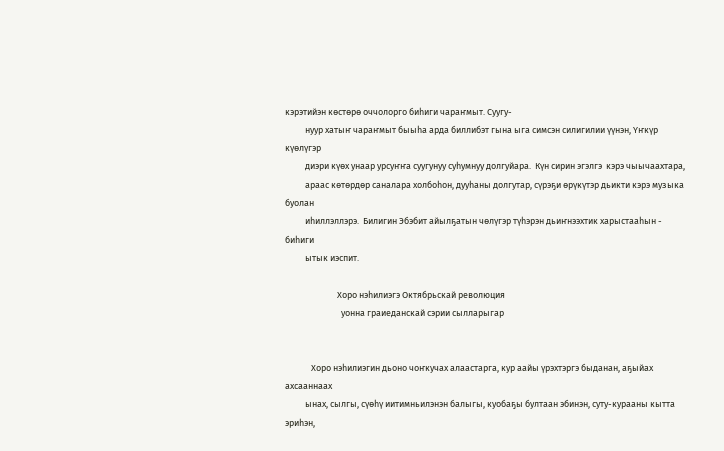кэрэтийэн көстөрө оччолорго биһиги чараҥмыт. Суугу-
          нуур хатыҥ чараҥмыт быыһа арда биллибэт гына ыга симсэн силигилии үүнэн, Үҥкүр күөлүгэр
          диэри күөх унаар урсуҥҥа суугунуу суһумнуу долгуйара.  Күн сирин эгэлгэ  кэрэ чыычаахтара,
          араас көтөрдөр саналара холбоһон, дууһаны долгутар, сүрэҕи өрүкүтэр дьикти кэрэ музыка буолан
          иһиллэллэрэ.  Билигин Эбэбит айылҕатын чөлүгэр түһэрэн дьиҥнээхтик харыстааһын - биһиги
          ытык иэспит.

                          Хоро нэһилиэгэ Октябрьскай революция
                            уонна граиеданскай сэрии сылларыгар


             Хоро нэһилиэгин дьоно чоҥкучах алаастарга, кур аайы үрэхтэргэ быданан, аҕыйах ахсааннаах
          ынах, сылгы, сүөһү иитимньилэнэн балыгы, куобаҕы бултаан эбинэн, суту-курааны кытта эриһэн,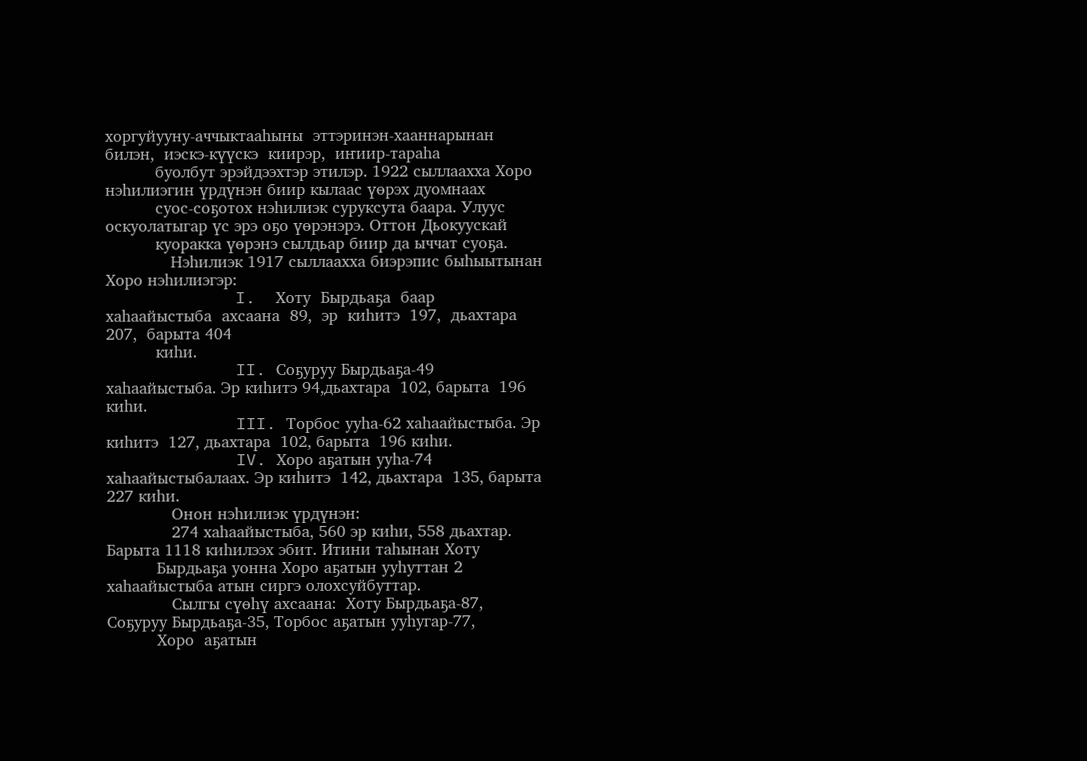хоргуйууну-аччыктааһыны  эттэринэн-хааннарынан  билэн,  иэскэ-күүскэ  киирэр,  иҥиир-тараһа
          буолбут эрэйдээхтэр этилэр. 1922 сыллаахха Хоро нэһилиэгин үрдүнэн биир кылаас үөрэх дуомнаах
          суос-соҕотох нэһилиэк суруксута баара. Улуус оскуолатыгар үс эрэ оҕо үөрэнэрэ. Оттон Дьокуускай
          куоракка үөрэнэ сылдьар биир да ыччат суоҕа.
             Нэһилиэк 1917 сыллаахха биэрэпис быһыытынан Хоро нэһилиэгэр:
             I.  Хоту  Бырдьаҕа  баар  хаһаайыстыба  ахсаана  89,  эр  киһитэ  197,  дьахтара 207,  барыта 404
          киһи.
             II. Соҕуруу Бырдьаҕа-49 хаһаайыстыба. Эр киһитэ 94,дьахтара  102, барыта  196 киһи.
             III. Торбос ууһа-62 хаһаайыстыба. Эр киһитэ  127, дьахтара  102, барыта  196 киһи.
             IV. Хоро аҕатын ууһа-74 хаһаайыстыбалаах. Эр киһитэ  142, дьахтара  135, барыта 227 киһи.
             Онон нэһилиэк үрдүнэн:
             274 хаһаайыстыба, 560 эр киһи, 558 дьахтар. Барыта 1118 киһилээх эбит. Итини таһынан Хоту
          Бырдьаҕа уонна Хоро аҕатын ууһуттан 2 хаһаайыстыба атын сиргэ олохсуйбуттар.
             Сылгы сүөһү ахсаана:  Хоту Бырдьаҕа-87, Соҕуруу Бырдьаҕа-35, Торбос аҕатын ууһугар-77,
          Хоро  аҕатын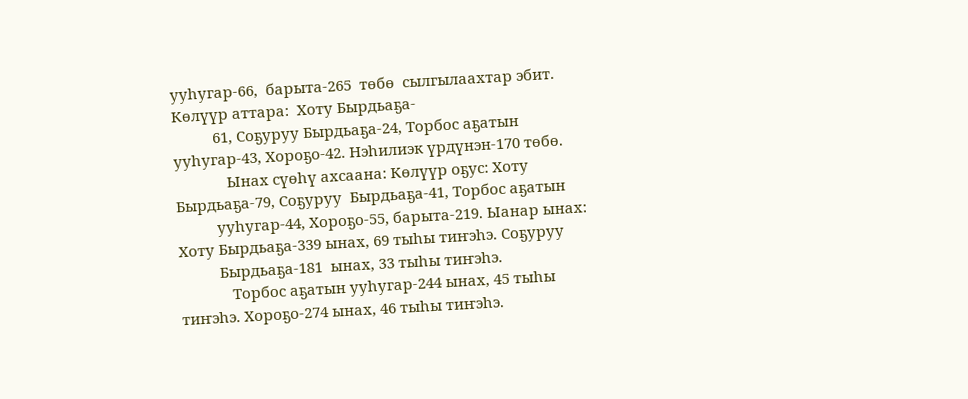ууһугар-66,  барыта-265  төбө  сылгылаахтар эбит.  Көлүүр аттара:  Хоту Бырдьаҕа-
          61, Соҕуруу Бырдьаҕа-24, Торбос аҕатын ууһугар-43, Хороҕо-42. Нэһилиэк үрдүнэн-170 төбө.
             Ынах сүөһү ахсаана: Көлүүр оҕус: Хоту Бырдьаҕа-79, Соҕуруу  Бырдьаҕа-41, Торбос аҕатын
          ууһугар-44, Хороҕо-55, барыта-219. Ыанар ынах: Хоту Бырдьаҕа-339 ынах, 69 тыһы тиҥэһэ. Соҕуруу
          Бырдьаҕа-181  ынах, 33 тыһы тиҥэһэ.
             Торбос аҕатын ууһугар-244 ынах, 45 тыһы тиҥэһэ. Хороҕо-274 ынах, 46 тыһы тиҥэһэ.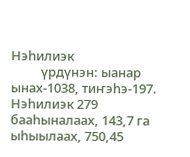Нэһилиэк
          үрдүнэн: ыанар ынах-1038, тиҥэһэ-197. Нэһилиэк 279 бааһыналаах, 143,7 га ыһыылаах, 750,45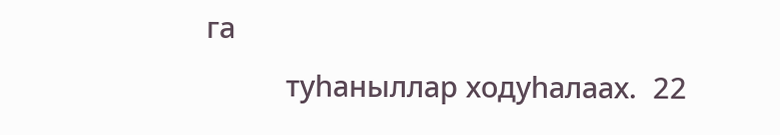га
          туһаныллар ходуһалаах.  22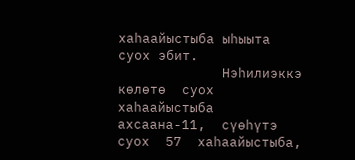хаһаайыстыба ыһыыта суох эбит.
             Нэһилиэккэ  көлөтө  суох  хаһаайыстыба  ахсаана-11,  сүөһүтэ  суох  57  хаһаайыстыба,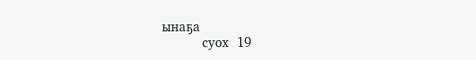ынаҕа
          суох  19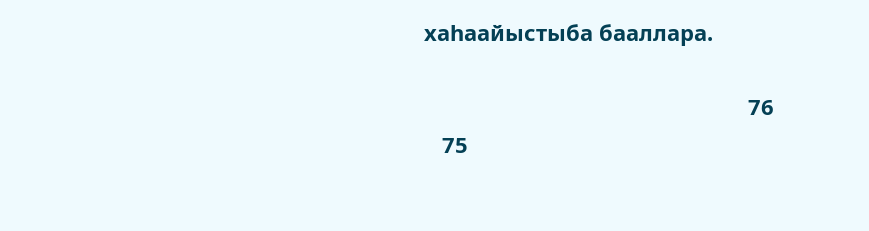хаһаайыстыба бааллара.

                                                      76
   75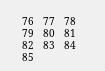76   77   78   79   80   81   82   83   84   85